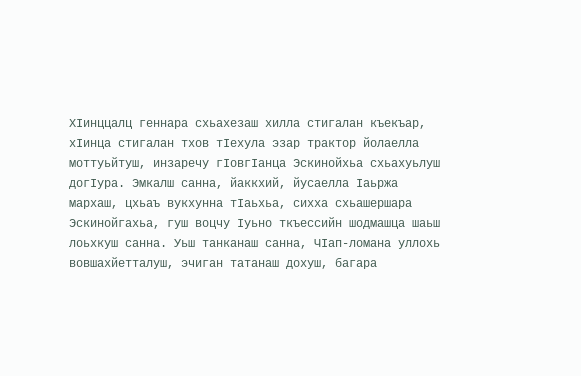ХIинццалц геннара схьахезаш хилла стигалан къекъар, хIинца стигалан тхов тIехула эзар трактор йолаелла моттуьйтуш, инзаречу гIовгIанца Эскинойхьа схьахуьлуш догIура. Эмкалш санна, йаккхий, йусаелла Iаьржа мархаш, цхьаъ вукхунна тIаьхьа, сихха схьашершара Эскинойгахьа, гуш воцчу Iуьно ткъессийн шодмашца шаьш лоьхкуш санна. Уьш танканаш санна, ЧIап-ломана уллохь вовшахйетталуш, эчиган татанаш дохуш, багара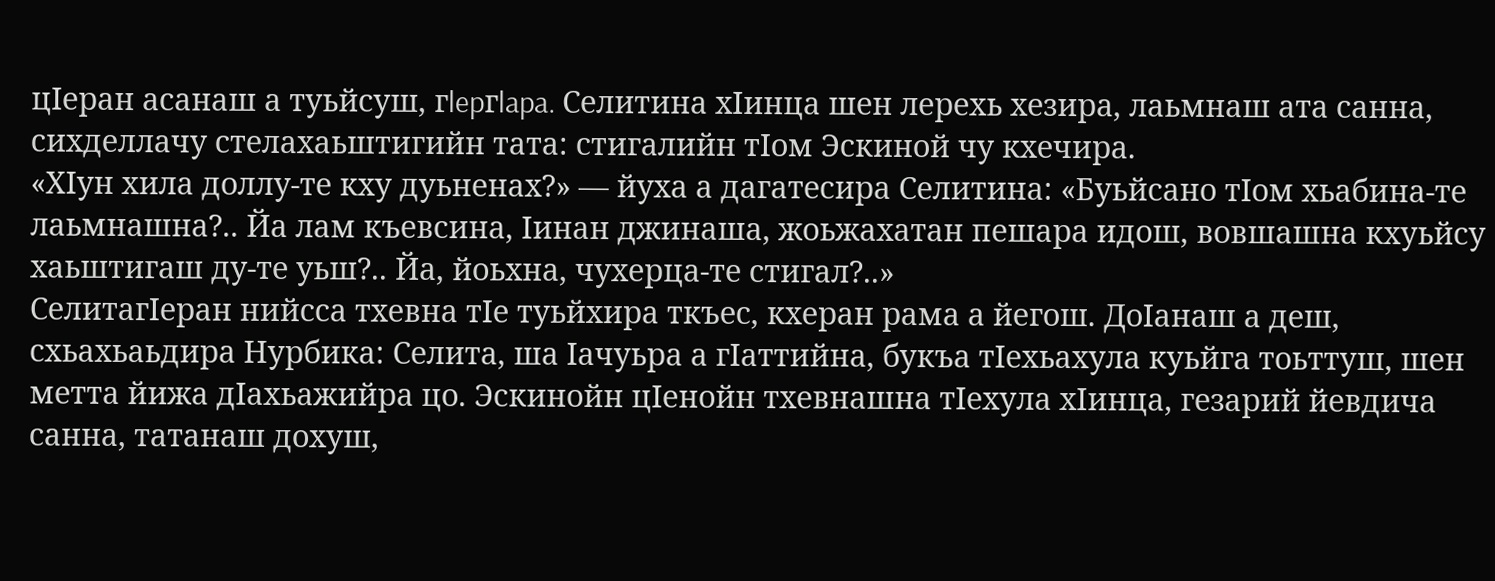цIеран асанаш а туьйсуш, гlepгlapa. Селитина хIинца шен лерехь хезира, лаьмнаш ата санна, сихделлачу стелахаьштигийн тата: стигалийн тIом Эскиной чу кхечира.
«ХIун хила доллу-те кху дуьненах?» — йуха а дагатесира Селитина: «Буьйсано тIом хьабина-те лаьмнашна?.. Йа лам къевсина, Iинан джинаша, жоьжахатан пешара идош, вовшашна кхуьйсу хаьштигаш ду-те уьш?.. Йа, йоьхна, чухерца-те стигал?..»
СелитагIеран нийсса тхевна тIе туьйхира ткъес, кхеран рама а йегош. ДоIанаш а деш, схьахьаьдира Нурбика: Селита, ша Iачуьра а гIаттийна, букъа тIехьахула куьйга тоьттуш, шен метта йижа дIахьажийра цо. Эскинойн цIенойн тхевнашна тIехула хIинца, гезарий йевдича санна, татанаш дохуш,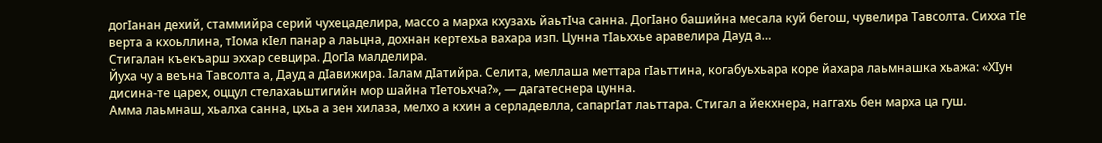догIанан дехий, стаммийра серий чухецаделира, массо а марха кхузахь йаьтIча санна. ДогIано башийна месала куй бегош, чувелира Тавсолта. Сихха тIе верта а кхоьллина, тIома кIел панар а лаьцна, дохнан кертехьа вахара изп. Цунна тIаьххье аравелира Дауд а…
Стигалан къекъарш эххар севцира. ДогIа малделира.
Йуха чу а веъна Тавсолта а, Дауд а дIавижира. Iалам дIатийра. Селита, меллаша меттара гIаьттина, когабуьхьара коре йахара лаьмнашка хьажа: «ХIун дисина-те царех, оццул стелахаьштигийн мор шайна тIетоьхча?», — дагатеснера цунна.
Амма лаьмнаш, хьалха санна, цхьа а зен хилаза, мелхо а кхин а серладевлла, сапаргIат лаьттара. Стигал а йекхнера, наггахь бен марха ца гуш.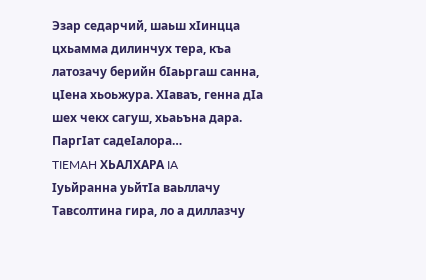Эзар седарчий, шаьш хIинцца цхьамма дилинчух тера, къа латозачу берийн бIаьргаш санна, цIена хьоьжура. ХIаваъ, генна дIа шех чекх сагуш, хьаьъна дара. ПаргIат садеIалора…
TIEMAH ХЬАЛХАРА IA
Iуьйранна уьйтIа ваьллачу Тавсолтина гира, ло а диллазчу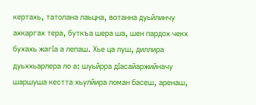кертахь, татолана лаьцна, вотанна дуьйлинчу ахкаргах тера, буткъа шера ша, шен пардох чекх бухахь жагIа а лепаш. Хье ца луш, диллира дуьххьарлера ло а: шуьйрра дIасайаржийначу шаршуша кестта хьулйира ломан басеш, аренаш,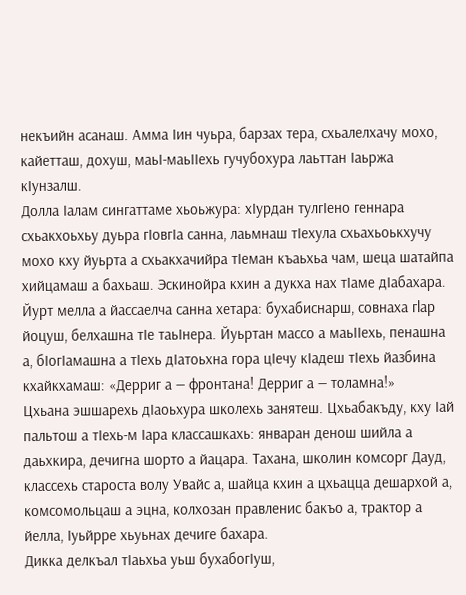некъийн асанаш. Амма Iин чуьра, барзах тера, схьалелхачу мохо, кайетташ, дохуш, маьI-маьIIехь гучубохура лаьттан Iаьржа кIунзалш.
Долла Iалам сингаттаме хьоьжура: хIурдан тулгIено геннара схьакхоьхьу дуьра гIовгIа санна, лаьмнаш тIехула схьахьоькхучу мохо кху йуьрта а схьакхачийра тIеман къаьхьа чам, шеца шатайпа хийцамаш а бахьаш. Эскинойра кхин а дукха нах тIаме дIабахара.
Йурт мелла а йассаелча санна хетара: бухабиснарш, совнаха гlap йоцуш, белхашна тIе таьIнера. Йуьртан массо а маьIIехь, пенашна а, бIогIамашна а тIехь дIатоьхна гора цIечу кIадеш тIехь йазбина кхайкхамаш: «Дерриг а — фронтана! Дерриг а — толамна!»
Цхьана эшшарехь дIаоьхура школехь занятеш. Цхьабакъду, кху Iай пальтош а тIехь-м Iара классашкахь: январан денош шийла а даьхкира, дечигна шорто а йацара. Тахана, школин комсорг Дауд, классехь староста волу Увайс а, шайца кхин а цхьацца дешархой а, комсомольцаш а эцна, колхозан правленис бакъо а, трактор а йелла, Iуьйрре хьуьнах дечиге бахара.
Дикка делкъал тIаьхьа уьш бухабогIуш,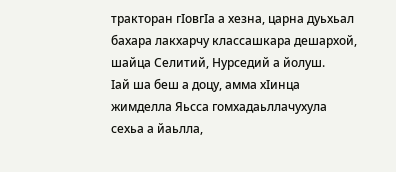тракторан гIовгIа а хезна, царна дуьхьал бахара лакхарчу классашкара дешархой, шайца Селитий, Нурседий а йолуш.
Iай ша беш а доцу, амма хIинца жимделла Яьсса гомхадаьллачухула сехьа а йаьлла,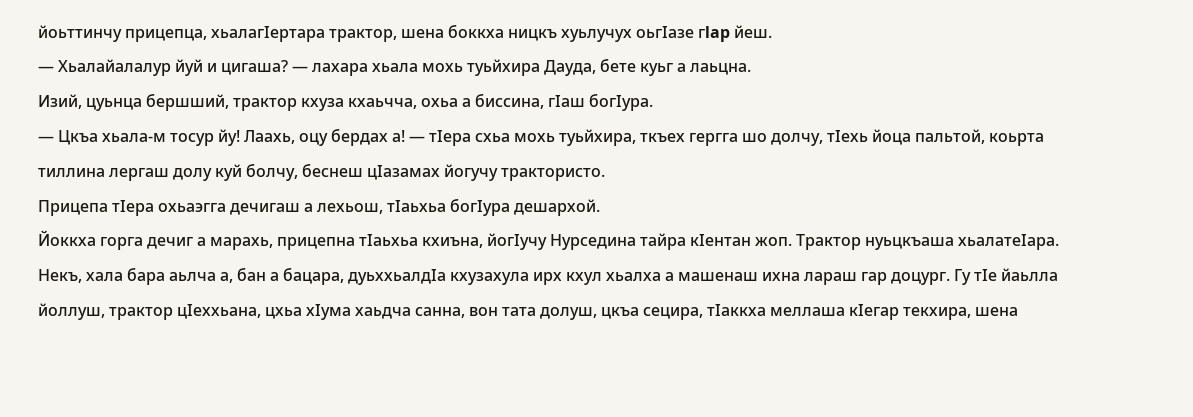йоьттинчу прицепца, хьалагIертара трактор, шена боккха ницкъ хуьлучух оьгIазе гlap йеш.
— Хьалайалалур йуй и цигаша? — лахара хьала мохь туьйхира Дауда, бете куьг а лаьцна.
Изий, цуьнца бершший, трактор кхуза кхаьчча, охьа а биссина, гIаш богIура.
— Цкъа хьала-м тосур йу! Лаахь, оцу бердах а! — тIера схьа мохь туьйхира, ткъех гергга шо долчу, тIехь йоца пальтой, коьрта тиллина лергаш долу куй болчу, беснеш цIазамах йогучу трактористо.
Прицепа тIера охьаэгга дечигаш а лехьош, тIаьхьа богIура дешархой.
Йоккха горга дечиг а марахь, прицепна тIаьхьа кхиъна, йогIучу Нурседина тайра кIентан жоп. Трактор нуьцкъаша хьалатеIара. Некъ, хала бара аьлча а, бан а бацара, дуьххьалдIа кхузахула ирх кхул хьалха а машенаш ихна лараш гар доцург. Гу тIе йаьлла йоллуш, трактор цIеххьана, цхьа хIума хаьдча санна, вон тата долуш, цкъа сецира, тIаккха меллаша кIегар текхира, шена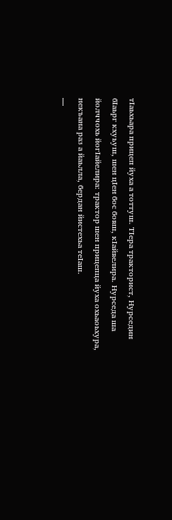тIаьхьара прицеп йуха а тоттуш. ТIера тракторист, Нурседин бIаьрг кхуьуш, шен цIен бос бовш, кIайвелира. Нурседа ша йолччохь йогIайелира: трактор шен прицепца йуха охьаоьхура, некъана раз а йаьлла, бердан йистехьа теIаш.
—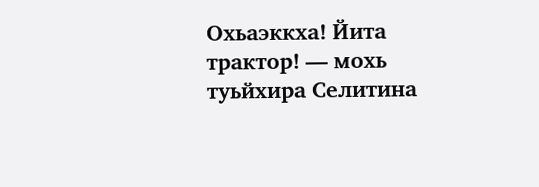Охьаэккха! Йита трактор! — мохь туьйхира Селитина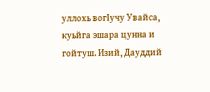уллохь вогIучу Увайса, куьйга эшара цунна и гойтуш. Изий, Дауддий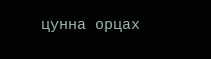цунна орцах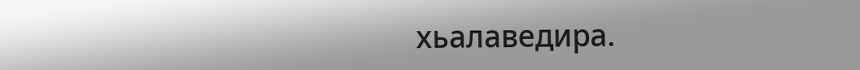хьалаведира.